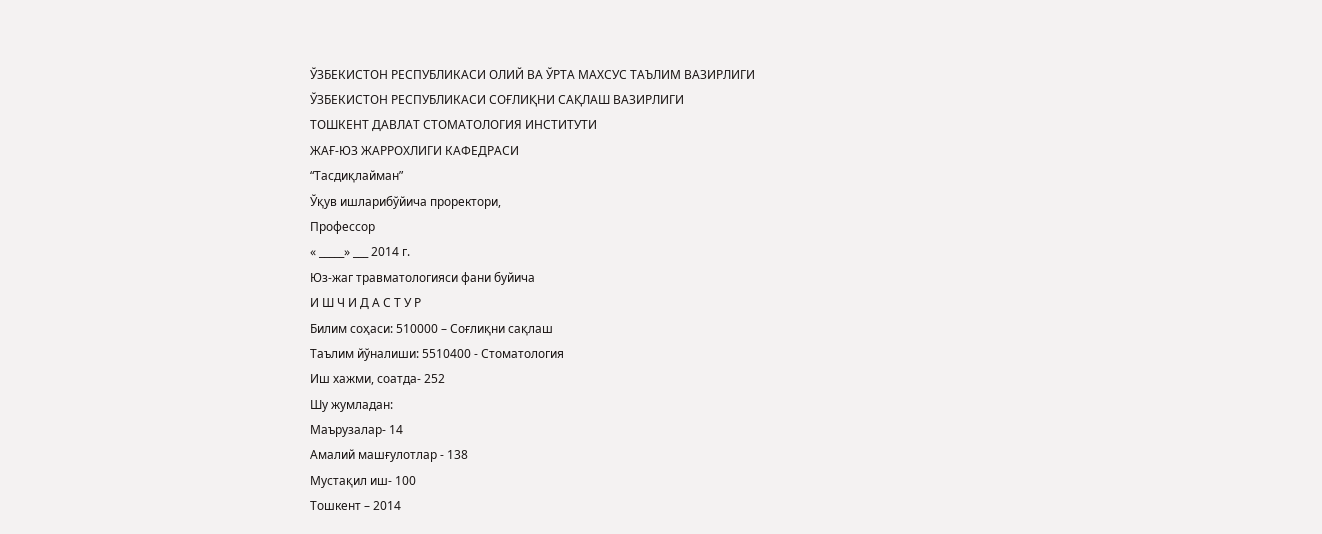ЎЗБЕКИСТОН РЕСПУБЛИКАСИ ОЛИЙ ВА ЎРТА МАХСУС ТАЪЛИМ ВАЗИРЛИГИ
ЎЗБЕКИСТОН РЕСПУБЛИКАСИ СОҒЛИҚНИ САҚЛАШ ВАЗИРЛИГИ
ТОШКЕНТ ДАВЛАТ СТОМАТОЛОГИЯ ИНСТИТУТИ
ЖАҒ-ЮЗ ЖАРРОХЛИГИ КАФЕДРАСИ
“Тасдиқлайман”
Ўқув ишларибўйича проректори,
Профессор
« _____» ___ 2014 г.
Юз-жаг травматологияси фани буйича
И Ш Ч И Д А С Т У Р
Билим соҳаси: 510000 – Соғлиқни сақлаш
Таълим йўналиши: 5510400 - Стоматология
Иш хажми, соатда- 252
Шу жумладан:
Маърузалар- 14
Амалий машғулотлар - 138
Мустақил иш- 100
Тошкент – 2014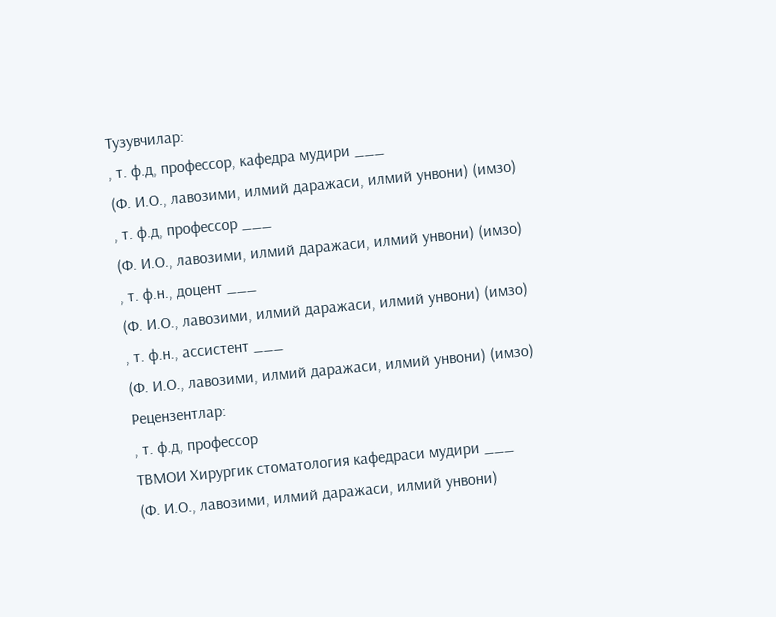Тузувчилар:
, т. ф.д, профессор, кафедра мудири ___
(Ф. И.О., лавозими, илмий даражаси, илмий унвони) (имзо)
, т. ф.д, профессор ___
(Ф. И.О., лавозими, илмий даражаси, илмий унвони) (имзо)
, т. ф.н., доцент ___
(Ф. И.О., лавозими, илмий даражаси, илмий унвони) (имзо)
, т. ф.н., ассистент ___
(Ф. И.О., лавозими, илмий даражаси, илмий унвони) (имзо)
Рецензентлар:
, т. ф.д, профессор
ТВМОИ Хирургик стоматология кафедраси мудири ___
(Ф. И.О., лавозими, илмий даражаси, илмий унвони)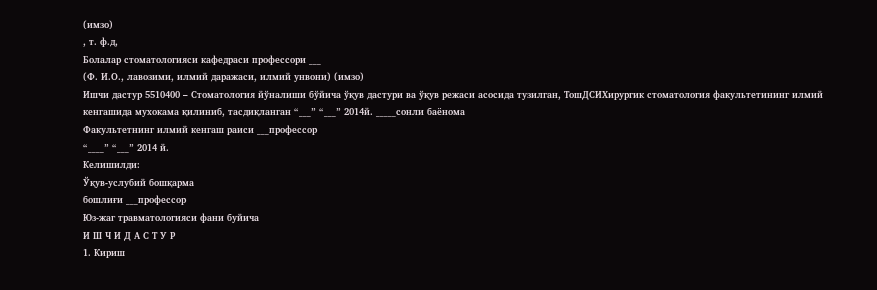(имзо)
, т. ф.д,
Болалар стоматологияси кафедраси профессори ___
(Ф. И.О., лавозими, илмий даражаси, илмий унвони) (имзо)
Ишчи дастур 5510400 – Стоматология йўналиши бўйича ўқув дастури ва ўқув режаси асосида тузилган, ТошДСИХирургик стоматология факультетининг илмий кенгашида мухокама қилиниб, тасдиқланган “___” “___” 2014й. _____сонли баёнома
Факультетнинг илмий кенгаш раиси ___профессор
“____” “___” 2014 й.
Келишилди:
Ўқув-услубий бошқарма
бошлиғи ___профессор
Юз-жаг травматологияси фани буйича
И Ш Ч И Д А С Т У Р
1. Кириш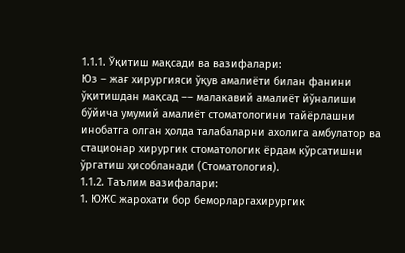1.1.1. Ўқитиш мақсади ва вазифалари:
Юз – жағ хирургияси ўқув амалиёти билан фанини ўқитишдан мақсад –– малакавий амалиёт йўналиши бўйича умумий амалиёт стоматологини тайёрлашни инобатга олган ҳолда талабаларни ахолига амбулатор ва стационар хирургик стоматологик ёрдам кўрсатишни ўргатиш ҳисобланади (Стоматология).
1.1.2. Таълим вазифалари:
1. ЮЖС жарохати бор беморларгахирургик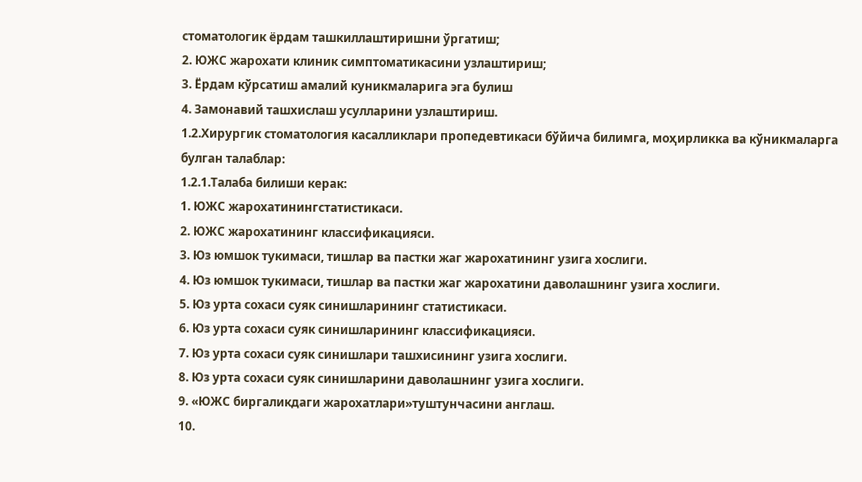стоматологик ёрдам ташкиллаштиришни ўргатиш;
2. ЮЖС жарохати клиник симптоматикасини узлаштириш;
3. Ёрдам кўрсатиш амалий куникмаларига эга булиш
4. Замонавий ташхислаш усулларини узлаштириш.
1.2.Хирургик стоматология касалликлари пропедевтикаси бўйича билимга, моҳирликка ва кўникмаларга булган талаблар:
1.2.1.Талаба билиши керак:
1. ЮЖС жарохатинингстатистикаси.
2. ЮЖС жарохатининг классификацияси.
3. Юз юмшок тукимаси, тишлар ва пастки жаг жарохатининг узига хослиги.
4. Юз юмшок тукимаси, тишлар ва пастки жаг жарохатини даволашнинг узига хослиги.
5. Юз урта сохаси суяк синишларининг статистикаси.
6. Юз урта сохаси суяк синишларининг классификацияси.
7. Юз урта сохаси суяк синишлари ташхисининг узига хослиги.
8. Юз урта сохаси суяк синишларини даволашнинг узига хослиги.
9. «ЮЖС биргаликдаги жарохатлари»туштунчасини англаш.
10.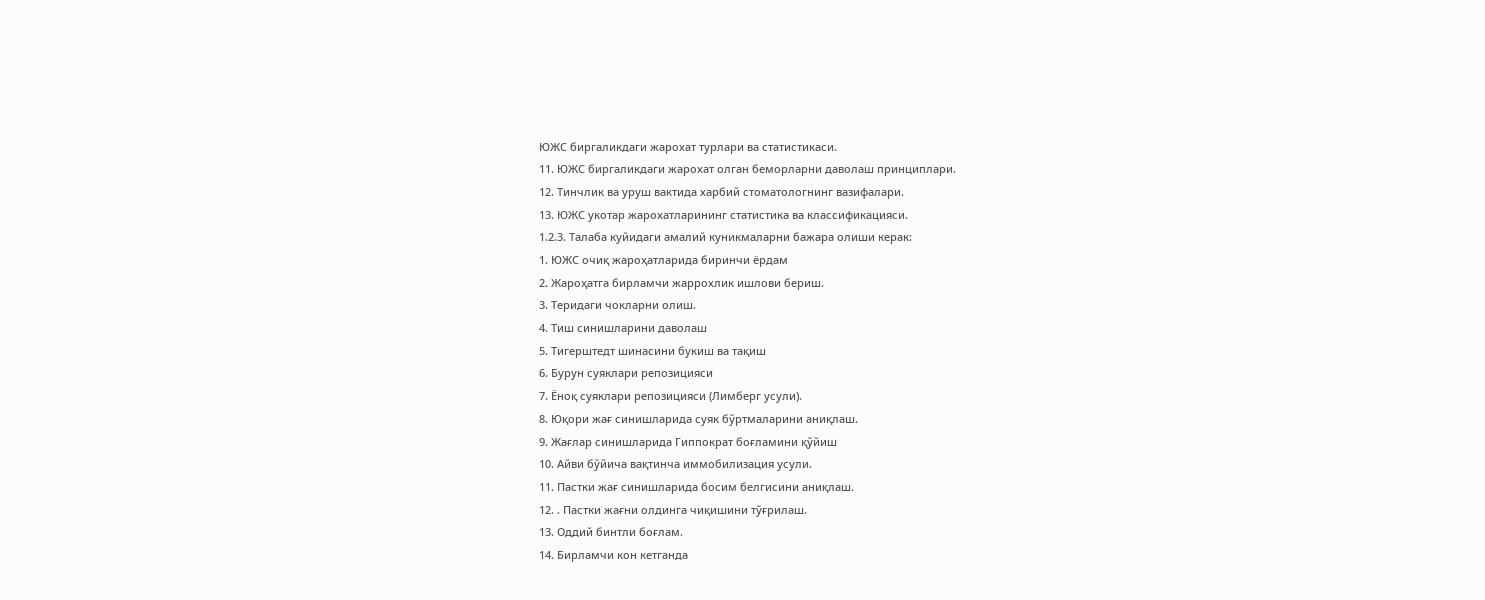ЮЖС биргаликдаги жарохат турлари ва статистикаси.
11. ЮЖС биргаликдаги жарохат олган беморларни даволаш принциплари.
12. Тинчлик ва уруш вактида харбий стоматологнинг вазифалари.
13. ЮЖС укотар жарохатларининг статистика ва классификацияси.
1.2.3. Талаба куйидаги амалий куникмаларни бажара олиши керак:
1. ЮЖС очиқ жароҳатларида биринчи ёрдам
2. Жароҳатга бирламчи жаррохлик ишлови бериш.
3. Теридаги чокларни олиш.
4. Тиш синишларини даволаш
5. Тигерштедт шинасини букиш ва тақиш
6. Бурун суяклари репозицияси
7. Ёноқ суяклари репозицияси (Лимберг усули).
8. Юқори жағ синишларида суяк бўртмаларини аниқлаш.
9. Жағлар синишларида Гиппократ боғламини қўйиш
10. Айви бўйича вақтинча иммобилизация усули.
11. Пастки жағ синишларида босим белгисини аниқлаш.
12. . Пастки жағни олдинга чиқишини тўғрилаш.
13. Оддий бинтли боғлам.
14. Бирламчи кон кетганда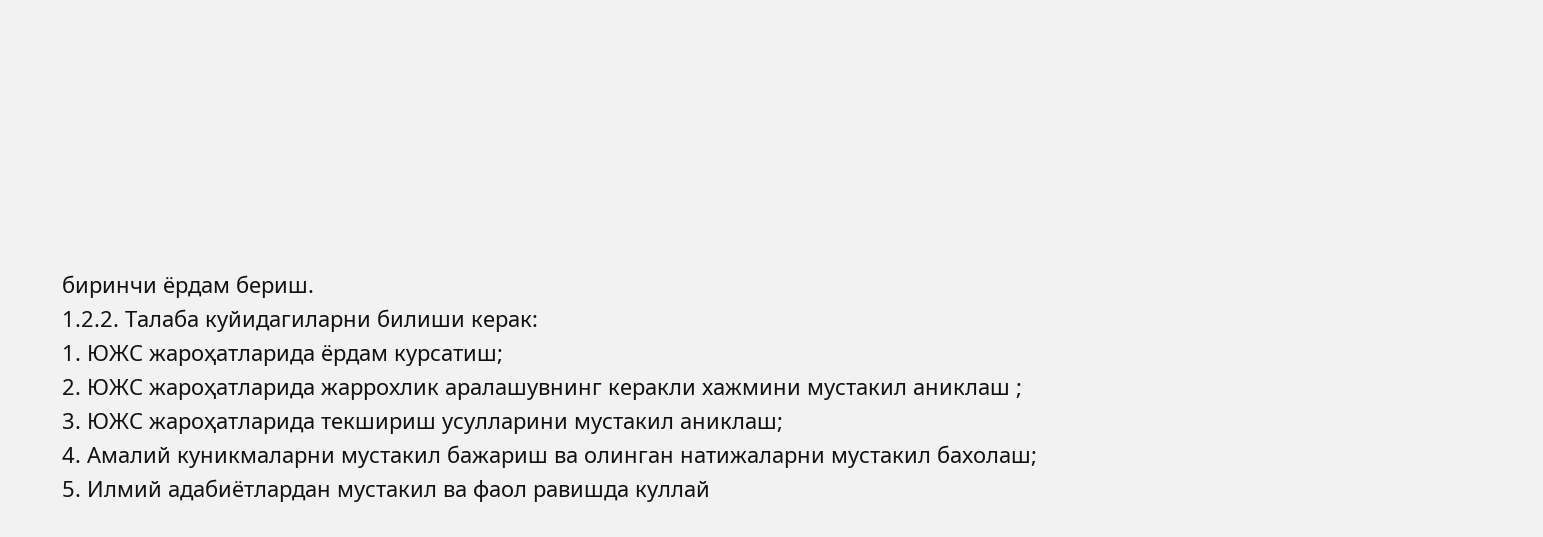биринчи ёрдам бериш.
1.2.2. Талаба куйидагиларни билиши керак:
1. ЮЖС жароҳатларида ёрдам курсатиш;
2. ЮЖС жароҳатларида жаррохлик аралашувнинг керакли хажмини мустакил аниклаш ;
3. ЮЖС жароҳатларида текшириш усулларини мустакил аниклаш;
4. Амалий куникмаларни мустакил бажариш ва олинган натижаларни мустакил бахолаш;
5. Илмий адабиётлардан мустакил ва фаол равишда куллай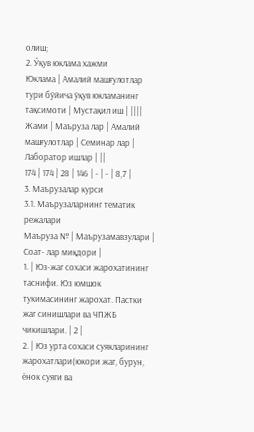олиш;
2. Ўқув юклама хажми
Юклама | Амалий машғулотлар тури бўйича ўқув юкламанинг тақсимоти | Мустақил иш | ||||
Жами | Маъруза лар | Амалий машғулотлар | Семинар лар | Лаборатор ишлар | ||
174 | 174 | 28 | 146 | - | - | 8,7 |
3. Маърузалар курси
3.1. Маърузаларнинг тематик режалари
Маъруза № | Маърузамавзулари | Соат- лар миқдори |
1. | Юз-жаг сохаси жарохатининг таснифи. Юз юмшок тукимасининг жарохат. Пастки жаг синишлари ва ЧПЖБ чикишлари. | 2 |
2. | Юз урта сохаси суякларининг жарохатлари(юкори жаг, бурун, ёнок суяги ва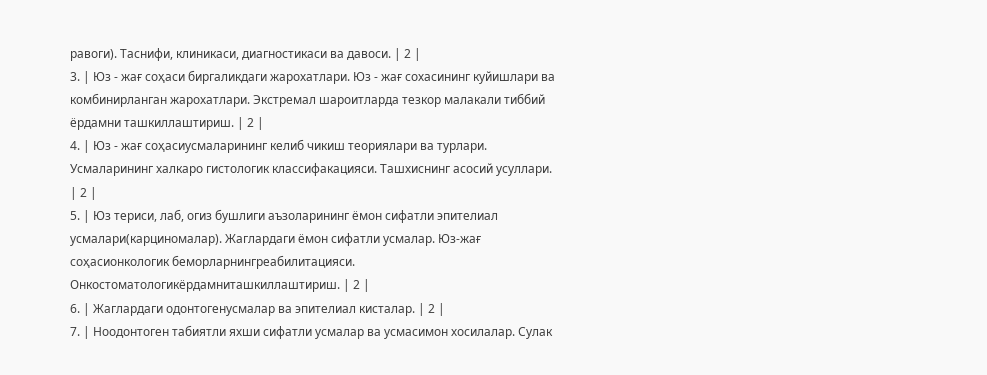равоги). Таснифи, клиникаси, диагностикаси ва давоси. | 2 |
3. | Юз - жағ соҳаси биргаликдаги жарохатлари. Юз - жағ сохасининг куйишлари ва комбинирланган жарохатлари. Экстремал шароитларда тезкор малакали тиббий ёрдамни ташкиллаштириш. | 2 |
4. | Юз - жағ соҳасиусмаларининг келиб чикиш теориялари ва турлари. Усмаларининг халкаро гистологик классифакацияси. Ташхиснинг асосий усуллари. | 2 |
5. | Юз териси, лаб, огиз бушлиги аъзоларининг ёмон сифатли эпителиал усмалари(карциномалар). Жаглардаги ёмон сифатли усмалар. Юз-жағ соҳасионкологик беморларнингреабилитацияси. Онкостоматологикёрдамниташкиллаштириш. | 2 |
6. | Жаглардаги одонтогенусмалар ва эпителиал кисталар. | 2 |
7. | Ноодонтоген табиятли яхши сифатли усмалар ва усмасимон хосилалар. Сулак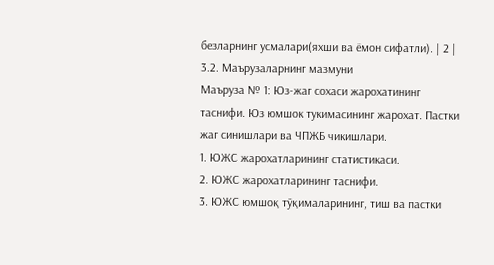безларнинг усмалари(яхши ва ёмон сифатли). | 2 |
3.2. Маърузаларнинг мазмуни
Маъруза № 1: Юз-жаг сохаси жарохатининг таснифи. Юз юмшок тукимасининг жарохат. Пастки жаг синишлари ва ЧПЖБ чикишлари.
1. ЮЖС жарохатларининг статистикаси.
2. ЮЖС жарохатларининг таснифи.
3. ЮЖС юмшоқ тўқималарининг, тиш ва пастки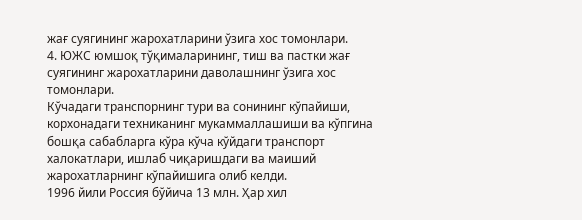жағ суягининг жарохатларини ўзига хос томонлари.
4. ЮЖС юмшоқ тўқималарининг, тиш ва пастки жағ суягининг жарохатларини даволашнинг ўзига хос томонлари.
Кўчадаги транспорнинг тури ва сонининг кўпайиши, корхонадаги техниканинг мукаммаллашиши ва кўпгина бошқа сабабларга кўра кўча кўйдаги транспорт халокатлари, ишлаб чиқаришдаги ва маиший жарохатларнинг кўпайишига олиб келди.
1996 йили Россия бўйича 13 млн. Ҳар хил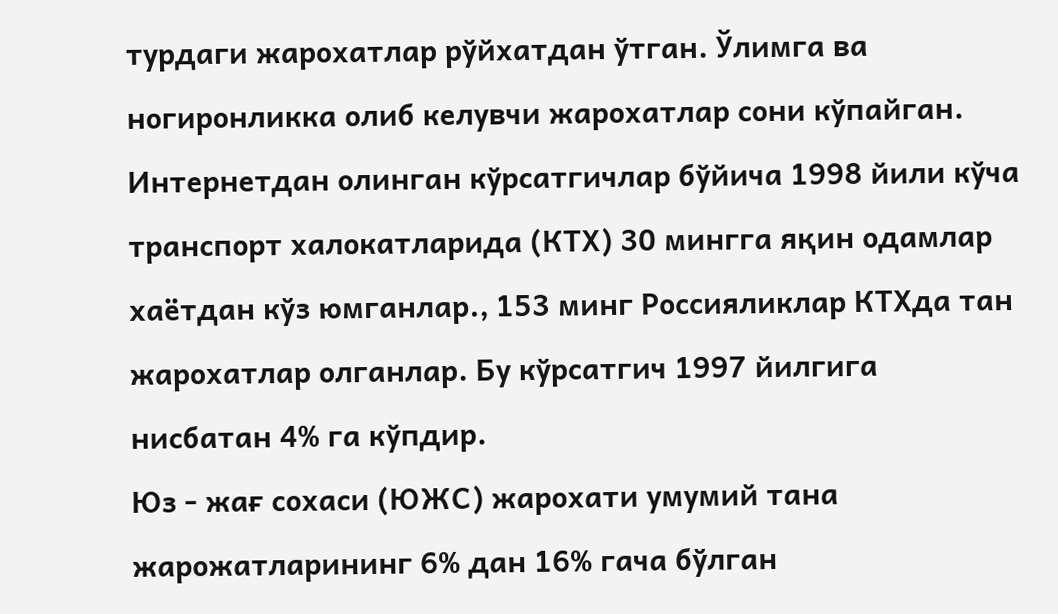турдаги жарохатлар рўйхатдан ўтган. Ўлимга ва ногиронликка олиб келувчи жарохатлар сони кўпайган. Интернетдан олинган кўрсатгичлар бўйича 1998 йили кўча транспорт халокатларида (КТХ) 30 мингга яқин одамлар хаётдан кўз юмганлар., 153 минг Россияликлар КТХда тан жарохатлар олганлар. Бу кўрсатгич 1997 йилгига нисбатан 4% га кўпдир.
Юз - жағ сохаси (ЮЖС) жарохати умумий тана жарожатларининг 6% дан 16% гача бўлган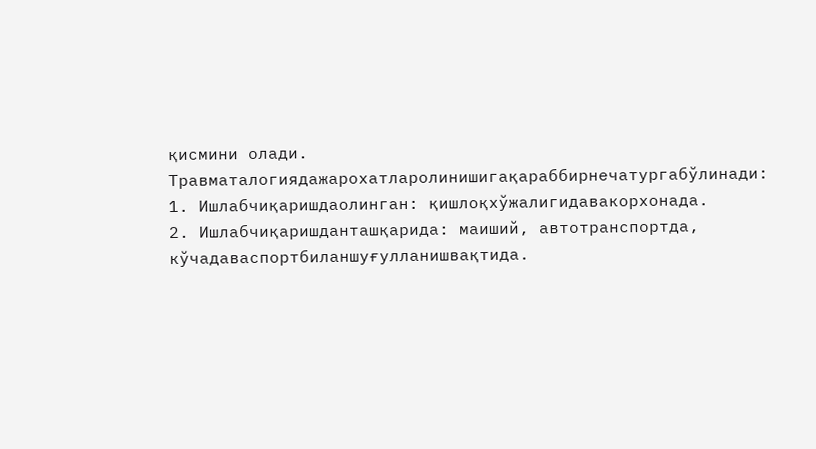қисмини олади. Травматалогиядажарохатларолинишигақараббирнечатургабўлинади:
1. Ишлабчиқаришдаолинган: қишлоқхўжалигидавакорхонада.
2. Ишлабчиқаришданташқарида: маиший, автотранспортда, кўчадаваспортбиланшуғулланишвақтида.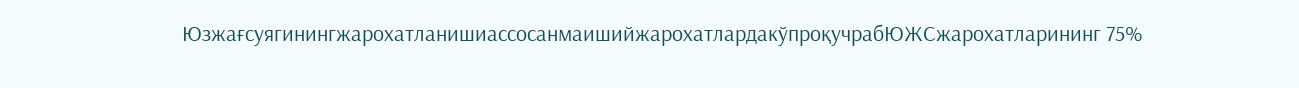ЮзжағсуягинингжарохатланишиассосанмаишийжарохатлардакўпроқучрабЮЖСжарохатларининг 75%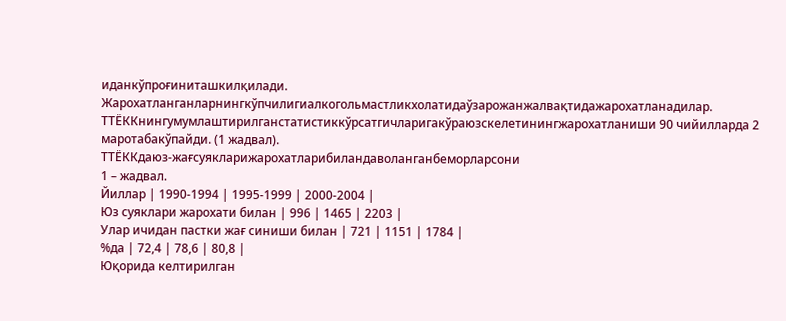иданкўпроғиниташкилқилади. Жарохатланганларнингкўпчилигиалкогольмастликхолатидаўзарожанжалвақтидажарохатланадилар.
ТТЁККнингумумлаштирилганстатистиккўрсатгичларигакўраюзскелетинингжарохатланиши 90 чийилларда 2 маротабакўпайди. (1 жадвал).
ТТЁККдаюз-жағсуякларижарохатларибиландаволанганбеморларсони
1 – жадвал.
Йиллар | 1990-1994 | 1995-1999 | 2000-2004 |
Юз суяклари жарохати билан | 996 | 1465 | 2203 |
Улар ичидан пастки жағ синиши билан | 721 | 1151 | 1784 |
%да | 72,4 | 78,6 | 80,8 |
Юқорида келтирилган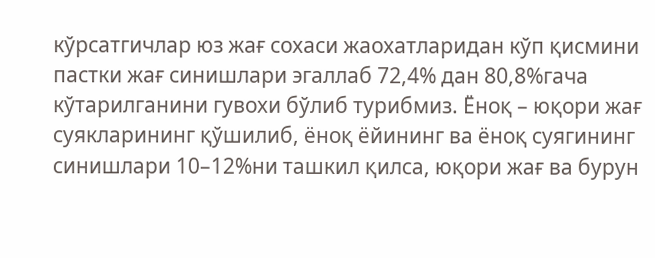кўрсатгичлар юз жағ сохаси жаохатларидан кўп қисмини пастки жағ синишлари эгаллаб 72,4% дан 80,8%гача кўтарилганини гувохи бўлиб турибмиз. Ёноқ – юқори жағ суякларининг қўшилиб, ёноқ ёйининг ва ёноқ суягининг синишлари 10–12%ни ташкил қилса, юқори жағ ва бурун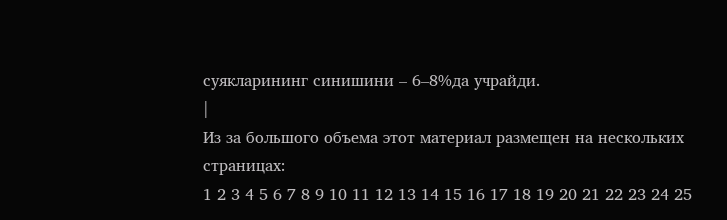суякларининг синишини – 6–8%да учрайди.
|
Из за большого объема этот материал размещен на нескольких страницах:
1 2 3 4 5 6 7 8 9 10 11 12 13 14 15 16 17 18 19 20 21 22 23 24 25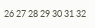26 27 28 29 30 31 32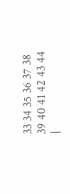33 34 35 36 37 38 39 40 41 42 43 44 |